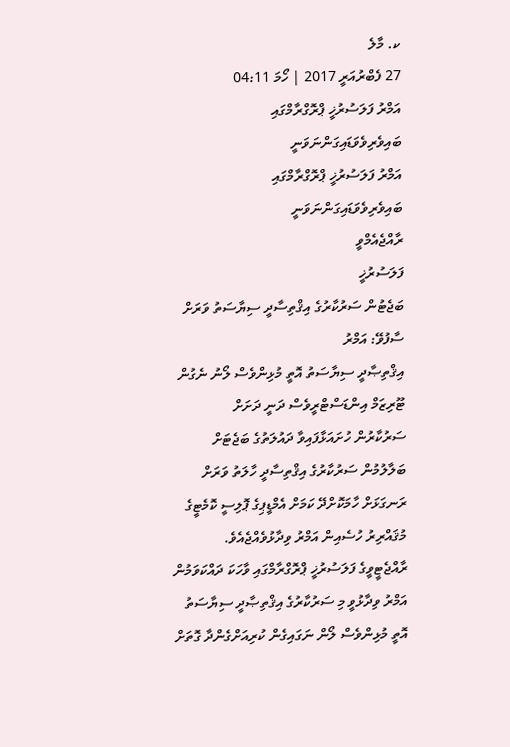ކ. މާލެ
27 ފެބްރުއަރީ 2017 | ހޯމަ 04:11
އަމްރު ފަލަސުރުޚީ ޕްރޮގްރާމްގައި ބައިވެރިވެވަޑައިގަންނަވަނީ
އަމްރު ފަލަސުރުޚީ ޕްރޮގްރާމްގައި ބައިވެރިވެވަޑައިގަންނަވަނީ
ރާއްޖެއެމްވީ
ފަލަސުރުޚީ
ބަޖެޓުން ސަރުކާރުގެ އިޤްތިސާދީ ސިޔާސަތު ވަރަށް ސާފުވޭ: އަމްރު
އިޤްތިޞާދީ ސިޔާސަތު އޮތީ މުޅިންވެސް ލޯނު ނެގުން
ޓޫރިޒަމް އިންޑަސްޓްރީވެސް ދަނީ ދަށަށް
ސަރުކާރުން ހުށައަޅާފައިވާ ދައުލަތުގެ ބަޖެޓަށް ބަލާލުމުން ސަރުކާރުގެ އިޤްތިސާދީ ހާލަތު ވަރަށް ރަނގަޅަށް ހާމަކޮށްދޭ ކަމަށް އެމްޑީޕިގެ ޕޮލިސީ ކޮމެޓީގެ މުޤައްރިރު ހުސެއިން އަމްރު ވިދާޅުވެއްޖެއެވެ.
ރާއްޖެޓީވީގެ ފަލަސުރުޚީ ޕްރޮގްރާމްގައި ވާހަކަ ދައްކަވަމުން އަމްރު ވިދާޅުވީ މި ސަރުކާރުގެ އިޤްތިޞާދީ ސިޔާސަތު އޮތީ މުޅިންވެސް ލޯން ނަގައިގެން ކުރިއަށްގެންދާ ގޮތަށް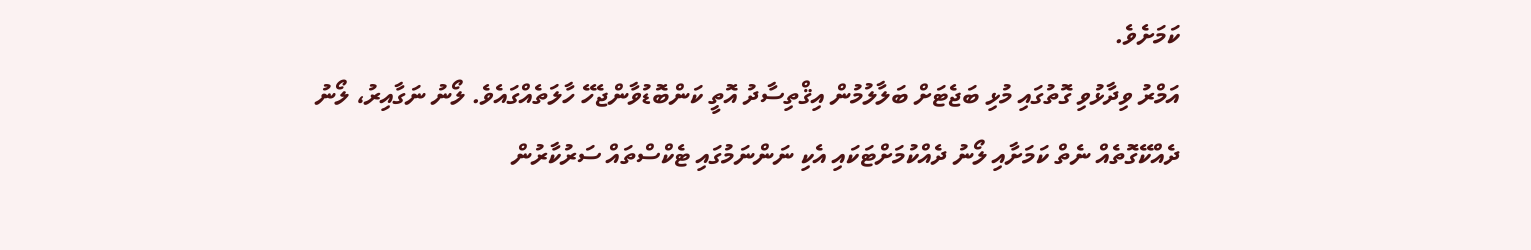ކަމަށެވެ.
އަމްރު ވިދާޅުވި ގޮތުގައި މުޅި ބަޖެޓަށް ބަލާލުމުން އިޤްތިސާދު އޮތީ ކަންބޮޑުވާންޖެހޭ ހާލަތެއްގައެވެ. ލޯނު ނަގާއިރު، ލޯނު ދެއްކޭގޮތެއް ނެތް ކަމަށާއި ލޯނު ދެއްކުމަށްޓަކައި އެކި ނަންނަމުގައި ޓެކްސްތައް ސަރުކާރުން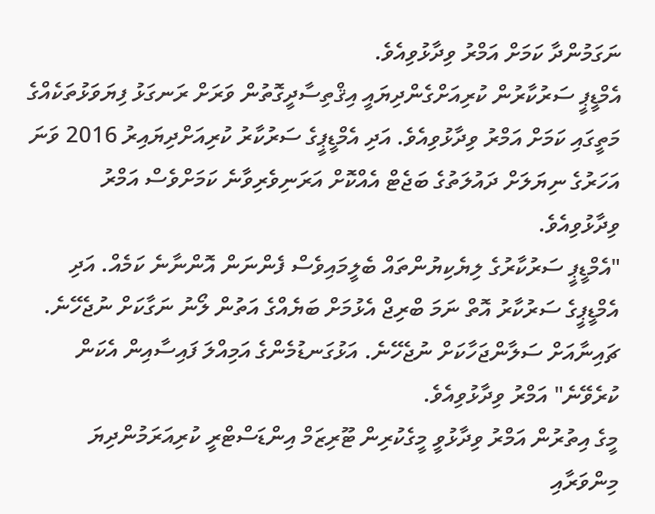ނަގަމުންދާ ކަމަށް އަމްރު ވިދާޅުވިއެވެ.
އެމްޑީޕީ ސަރުކާރުން ކުރިއަށްގެންދިޔައީ އިޤްތިސާދީގޮތުން ވަރަށް ރަނގަޅު ފިޔަވަޅުތަކެއްގެ މަތީގައި ކަމަށް އަމްރު ވިދާޅުވިއެވެ. އަދި އެމްޑީޕީގެ ސަރުކާރު ކުރިއަށްދިޔައިރު 2016 ވަނަ އަހަރުގެ ނިޔަލަށް ދައުލަތުގެ ބަޖެޓް އެއްކޮށް އަރަނިވެރިވާނެ ކަމަށްވެސް އަމްރު ވިދާޅުވިއެވެ.
"އެމްޑީޕީ ސަރުކާރުގެ ލިޔެކިޔުންތައް ބެލީމައިވެސް ފެންނަން އޮންނާނެ ކަމެއް. އަދި އެމްޑީޕީގެ ސަރުކާރު އޮތް ނަމަ ބްރިޖް އެޅުމަށް ބަޔެއްގެ އަތުން ލޯނު ނަގާކަށް ނުޖެހޭނެ. ޗައިނާއަށް ސަލާންޖަހާކަށް ނުޖެހޭނެ. އަޅުގަނޑުމެންގެ އަމިއްލަ ފައިސާއިން އެކަން ކުރެވޭނެ" އަމްރު ވިދާޅުވިއެވެ.
މީގެ އިތުރުން އަމްރު ވިދާޅުވީ މީގެކުރިން ޓޫރިޒަމް އިންޑަސްޓްރީ ކުރިއަރަމުންދިޔަ މިންވަރާއި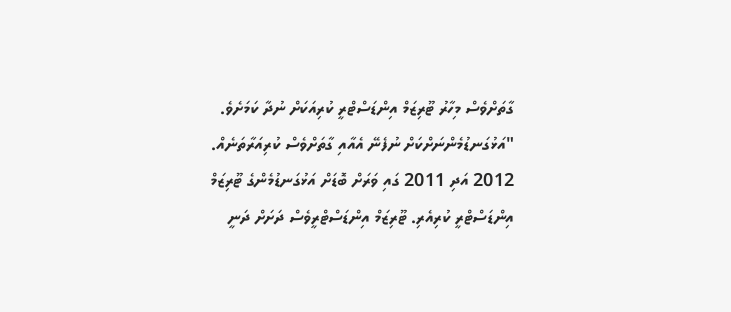ގާތަށްވެސް މިހާރު ޓޫރިޒަމް އިންޑަސްޓްރީ ކުރިއަކަށް ނުދާ ކަމަށެވެ.
"އަޅުގަނޑުމެންނަށްކަށް ނުފެނޭ އެއާއި ގާތަށްވެސް ކުރިއަރާތަނެއް. 2012 އަދި 2011 ގައި ވަރަށް ބޮޑަށް އަޅުގަނޑުމެންގެ ޓޫރިޒަމް އިންޑަސްޓްރީ ކުރިއެރި. ޓޫރިޒަމް އިންޑަސްޓްރީވެސް ދަށަށް ދަނީ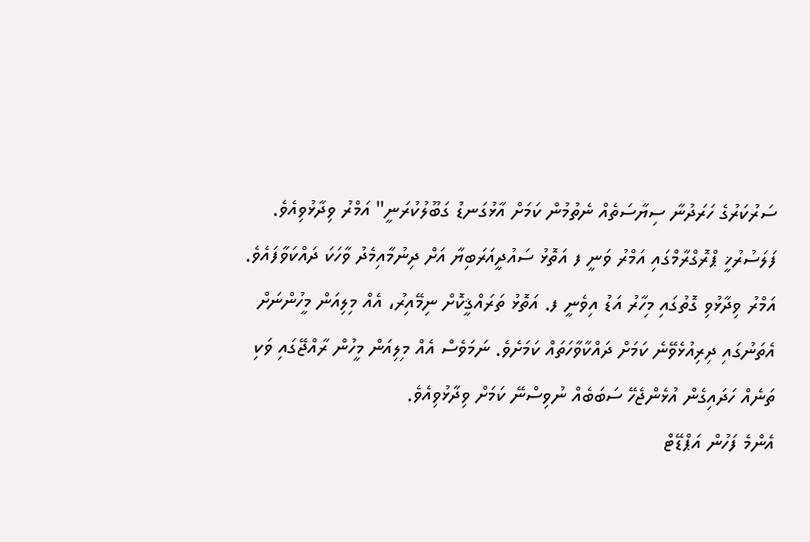ސަރުކަރުގެ ހަރަދުނާ ސިޔާސަތެއް ނެތުމުން ކަމަށް އާޅުގަނޑު ގަބޫލުކުރަނީ" އަމްރު ވިދާޅުވިއެވެ.
ފަލަސުރުޚީ ޕްރޮގްރާމްގައި އަމްރު ވަނީ ފ އަތޮޅު ސައުދީއަރަބިޔާ އަށް ދިނުމާއިމެދު ވާހަކަ ދައްކަވާފައެވެ. އަމްރު ވިދާޅުވި ގޮތުގައި މިހާރު އަޑު އިވެނީ ފ. އަތޮޅު ތަރައްޤީކޮށް ނިމޭއިރު، އެއް މިލިއަން މީހުންނަށް އެތަނުގައި ދިރިއުޅެވޭނެ ކަމަށް ދައްކާވާހަތައް ކަމަށެވެ. ނަމަވެސް އެއް މިލިއަން މީހުން ރާއްޖޭގައި ވަކި ތަނެއް ހަދައިގެން އުޅެންޖެހޭ ސަބަބެއް ނުވިސްނޭ ކަމަށް ވިދާޅުވިއެވެ.
އެންމެ ފަހުން އަޕްޑޭޓް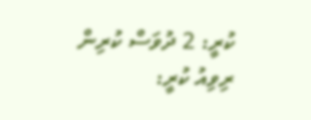ކުރީ: 2 ދުވަސް ކުރިން
ރިވިއު ކުރީ: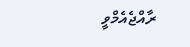ރާއްޖެއެމްވީ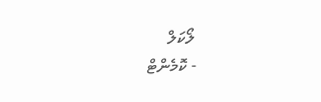ލޯކަލް
- ކޮމެންޓް